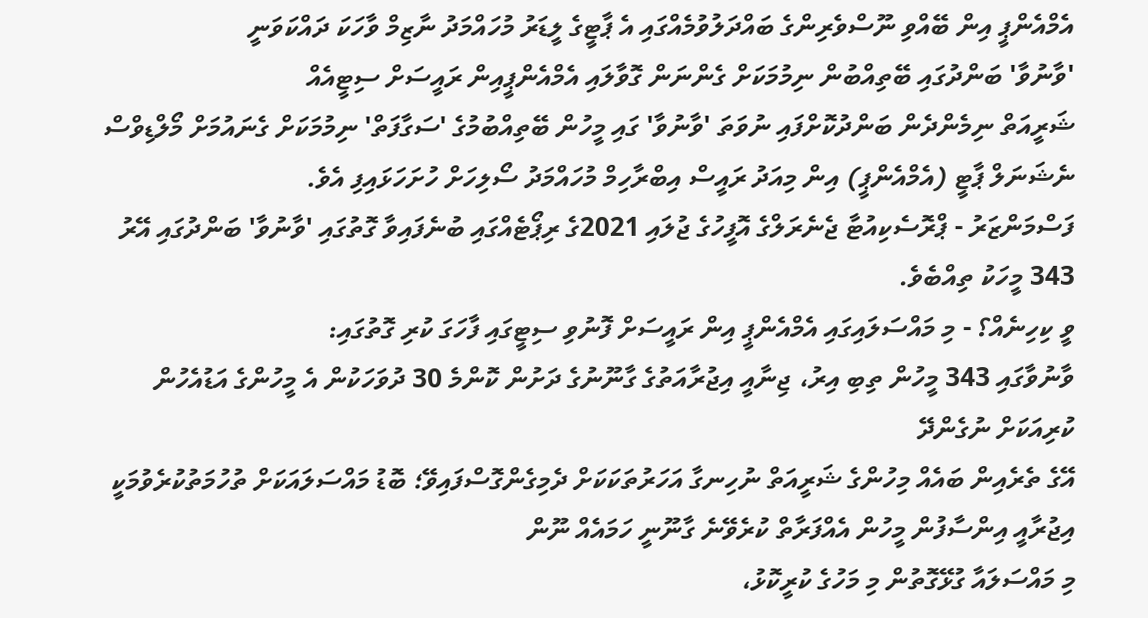އެމްއެންޕީ އިން ބޭއްވި ނޫސްވެރިންގެ ބައްދަލުވުމެއްގައި އެ ޕާޓީގެ ލީޑަރު މުހައްމަދު ނާޒިމް ވާހަކަ ދައްކަވަނީ
'ވާނުވާ' ބަންދުގައި ބޭތިއްބުން ނިމުމަކަށް ގެންނަން ގޮވާލައި އެމްއެންޕީއިން ރައީސަށް ސިޓީއެއް
ޝަރީއަތް ނިމެންދެން ބަންދުކޮށްފައި ނުވަތަ 'ވާނުވާ' ގައި މީހުން ބޭތިއްބުމުގެ 'ސަގާފަތް' ނިމުމަކަށް ގެނައުމަށް މޯލްޑިވްސް ނެޝަނަލް ޕާޓީ (އެމްއެންޕީ) އިން މިއަދު ރައީސް އިބްރާހިމް މުހައްމަދު ސޯލިހަށް ހުށަހަޅައިފި އެވެ.
ފަސްމަންޒަރު - ޕްރޮސެކިއުޓާ ޖެނެރަލްގެ އޮފީހުގެ ޖުލައި 2021ގެ ރިޕޯޓެއްގައި ބުނެފައިވާ ގޮތުގައި 'ވާނުވާ' ބަންދުގައި އޭރު 343 މީހަކު ތިއްބެވެ.
ވީ ކިހިނެއް؟ - މި މައްސަލައިގައި އެމްއެންޕީ އިން ރައީސަށް ފޮނުވި ސިޓީގައި ފާހަގަ ކުރި ގޮތުގައި:
ވާނުވާގައި 343 މީހުން ތިބި އިރު، ޖިނާއީ އިޖުރާއަތުގެ ގާނޫނުގެ ދަށުން ކޮންމެ 30 ދުވަހަކުން އެ މީހުންގެ އަޑުއެހުން ކުރިއަކަށް ނުގެންދޭ
އޭގެ ތެރެއިން ބައެއް މިހުންގެ ޝަރީއަތް ނުހިނގާ އަހަރުތަކަކަށް ދެމިގެންގޮސްފައިވޭ؛ ބޮޑު މައްސަލައަކަށް ތުހުމަތުކުރެވުމަކީ އިޖުރާއީ އިންސާފުން މީހުން އެއްފަރާތް ކުރެވޭނެ ގާނޫނީ ހަމައެއް ނޫން
މި މައްސަލައާ ގުޅޭގޮތުން މި މަހުގެ ކުރީކޮޅު،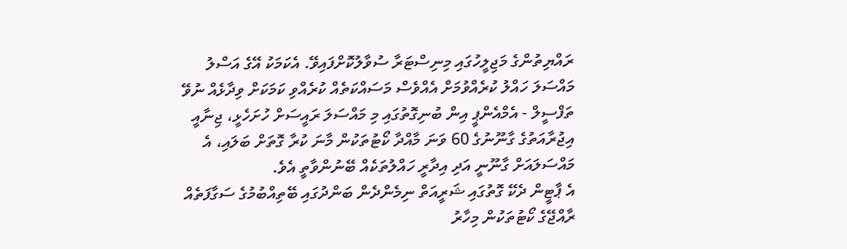ރައްޔިތުންގެ މަޖިލީހުގައި މިނިސްޓަރާ ސުވާލުކޮށްފައިވޭ. އެކަމަކު އޭގެ އަސްލު މައްސަލަ ހައްލު ކުރެއްވުމަށް އެއްވެސް މަސައްކަތެއް ކުރެއްވި ކަމަކަށް ވިދާޅެއް ނުވޭ
ތަފްސީލް - އެމްއެންޕީ އިން ބުނިގޮތުގައި މި މައްސަލަ ރައީސަށް ހުށަހެޅީ، ޖިނާއީ އިޖުރާއަތުގެ ގާނޫނުގެ 60 ވަނަ މާއްދާ ކޯޓުތަކުން މާނަ ކުރާ ގޮތަށް ބަލައި، އެ މައްސަލައަށް ގާނޫނީ އަދި އިދާރީ ހައްލުތަކެއް ބޭނުންވާތީ އެވެ.
އެ ޕާޓީން ދެކޭ ގޮތުގައި ޝަރީއަތް ނިމެންދެން ބަންދުގައި ބޭތިއްބުމުގެ ސަގާފަތެއް ރާއްޖޭގެ ކޯޓުތަކުން މިހާރު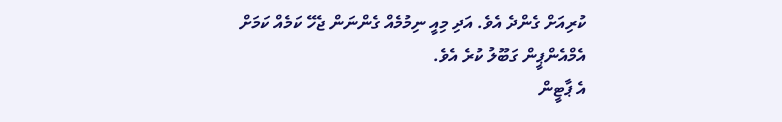ކުރިއަށް ގެންދެ އެވެ. އަދި މިއީ ނިމުމެއް ގެންނަން ޖެހޭ ކަމެއް ކަމަށް އެމްއެންޕީން ގަބޫލު ކުރެ އެވެ.
އެ ޕާޓީން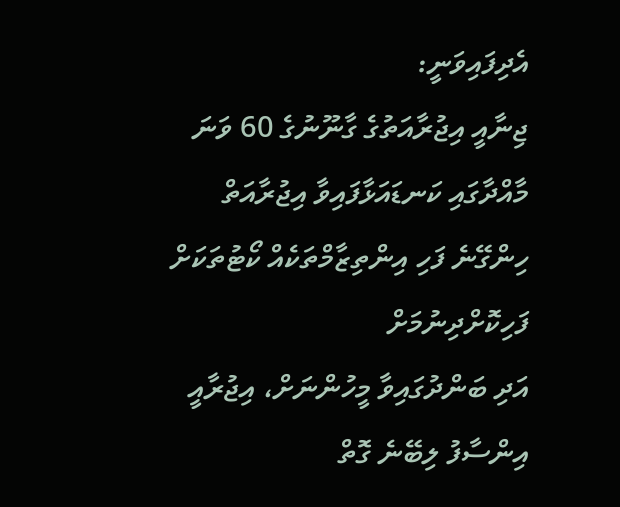އެދިފައިވަނީ:
ޖިނާއީ އިޖުރާއަތުގެ ގާނޫނުގެ 60 ވަނަ މާއްދާގައި ކަނޑައަޅާފައިވާ އިޖުރާއަތް ހިންގޭނެ ފަހި އިންތިޒާމްތަކެއް ކޯޓުތަކަށް ފަހިކޮށްދިނުމަށް
އަދި ބަންދުގައިވާ މީހުންނަށް، އިޖުރާއީ އިންސާފު ލިބޭނެ ގޮތް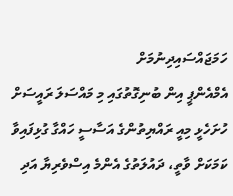ހަމަޖައްސައިދިނުމަށް
އެމްއެންޕީ އިން ބުނިގޮތުގައި މި މައްސަލަ ރައީސަށް ހުށަހެޅީ މިއީ ރައްޔިތުންގެ އަސާސީ ހައްގާ ގުޅިފައިވާ ކަމަކަށް ވާތީ، ދައުލަތުގެ އެންމެ އިސްވެރިޔާ އަދި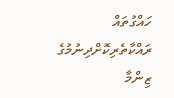ހައްގުތައް ރައްކާތެރިކޮށްދިނުމުގެ ޒިންމާ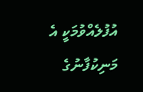އުފުލެއްވުމަކީ އެ މަނިކުފާނުގެ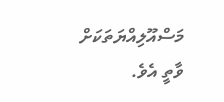މަސްއޫލިއްޔަތަކަށް ވާތީ އެވެ.